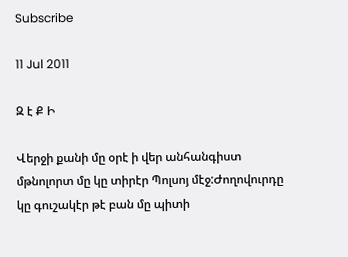Subscribe

11 Jul 2011

Զ է Ք Ի

Վերջի քանի մը օրէ ի վեր անհանգիստ մթնոլորտ մը կը տիրէր Պոլսոյ մէջ:Ժողովուրդը կը գուշակէր թէ բան մը պիտի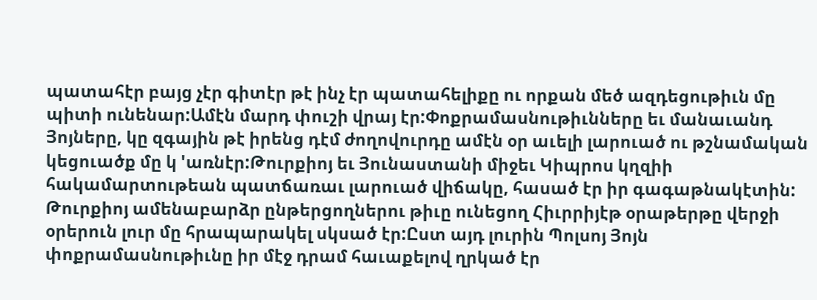պատահէր բայց չէր գիտէր թէ ինչ էր պատահելիքը ու որքան մեծ ազդեցութիւն մը պիտի ունենար:Ամէն մարդ փուշի վրայ էր:Փոքրամասնութիւնները եւ մանաւանդ Յոյները, կը զգային թէ իրենց դէմ ժողովուրդը ամէն օր աւելի լարուած ու թշնամական կեցուածք մը կ 'առնէր:Թուրքիոյ եւ Յունաստանի միջեւ Կիպրոս կղզիի հակամարտութեան պատճառաւ լարուած վիճակը, հասած էր իր գագաթնակէտին:
Թուրքիոյ ամենաբարձր ընթերցողներու թիւը ունեցող Հիւրրիյէթ օրաթերթը վերջի օրերուն լուր մը հրապարակել սկսած էր:Ըստ այդ լուրին Պոլսոյ Յոյն փոքրամասնութիւնը իր մէջ դրամ հաւաքելով ղրկած էր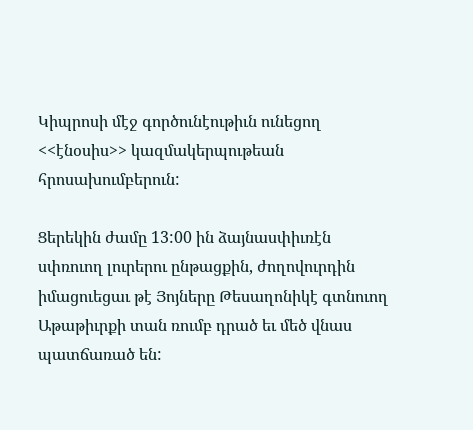Կիպրոսի մէջ գործունէութիւն ունեցող <<էնօսիս>> կազմակերպութեան հրոսախումբերուն:

Ցերեկին ժամը 13:00 ին ձայնասփիւռէն սփռուող լուրերու ընթացքին, ժողովուրդին
իմացուեցաւ թէ Յոյները Թեսաղոնիկէ գտնուող Աթաթիւրքի տան ռումբ դրած եւ մեծ վնաս պատճառած են: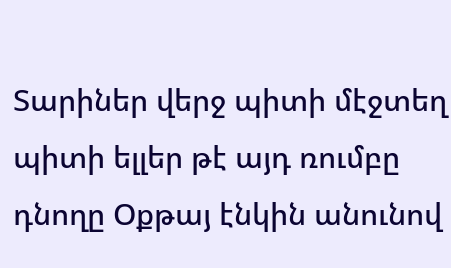Տարիներ վերջ պիտի մէջտեղ պիտի ելլեր թէ այդ ռումբը դնողը Օքթայ էնկին անունով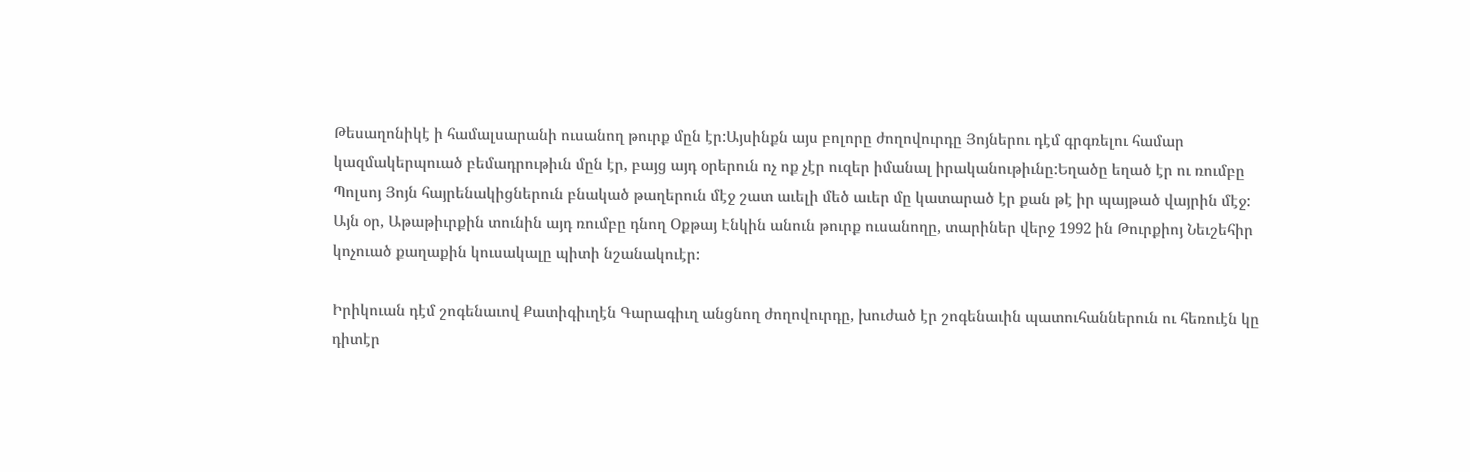Թեսաղոնիկէ ի համալսարանի ուսանող թուրք մըն էր:Այսինքն այս բոլորը ժողովուրդը Յոյներու դէմ գրգռելու համար կազմակերպուած բեմադրութիւն մըն էր, բայց այդ օրերուն ոչ ոք չէր ուզեր իմանալ իրականութիւնը:Եղածը եղած էր ու ռումբը Պոլսոյ Յոյն հայրենակիցներուն բնակած թաղերուն մէջ շատ աւելի մեծ աւեր մը կատարած էր քան թէ իր պայթած վայրին մէջ: Այն օր, Աթաթիւրքին տունին այդ ռումբը դնող Օքթայ Էնկին անուն թուրք ուսանողը, տարիներ վերջ 1992 ին Թուրքիոյ Նեւշեհիր կոչուած քաղաքին կուսակալը պիտի նշանակուէր:

Իրիկուան դէմ շոգենաւով Քատիգիւղէն Գարագիւղ անցնող ժողովուրդը, խուժած էր շոգենաւին պատուհաններուն ու հեռուէն կը դիտէր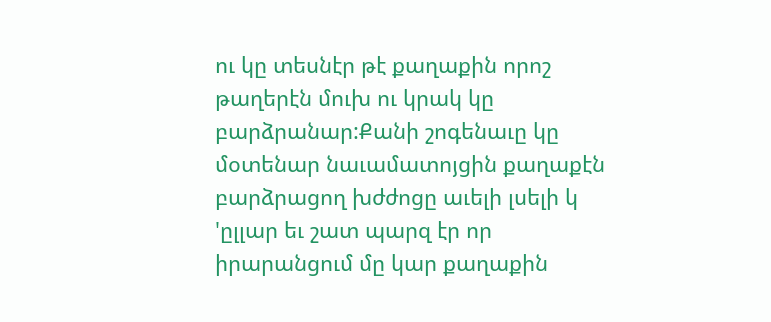ու կը տեսնէր թէ քաղաքին որոշ թաղերէն մուխ ու կրակ կը բարձրանար:Քանի շոգենաւը կը մօտենար նաւամատոյցին քաղաքէն բարձրացող խժժոցը աւելի լսելի կ 'ըլլար եւ շատ պարզ էր որ իրարանցում մը կար քաղաքին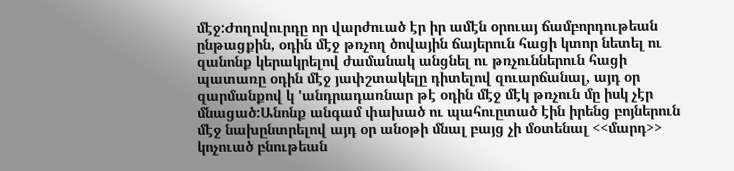մէջ:Ժողովուրդը որ վարժուած էր իր ամէն օրուայ ճամբորդութեան ընթացքին, օդին մէջ թռչող ծովային ճայերուն հացի կտոր նետել ու զանոնք կերակրելով ժամանակ անցնել ու թռչուններուն հացի պատառը օդին մէջ յափշտակելը դիտելով զուարճանալ, այդ օր զարմանքով կ 'անդրադառնար թէ օդին մէջ մէկ թռչուն մը իսկ չէր մնացած:Անոնք անգամ փախած ու պահուըտած էին իրենց բոյներուն մէջ նախընտրելով այդ օր անօթի մնալ բայց չի մօտենալ <<մարդ>> կոչուած բնութեան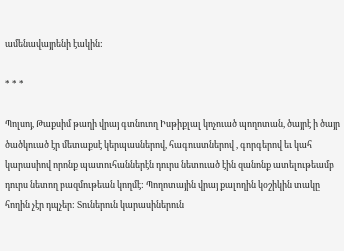ամենավայրենի էակին:

* * *

Պոլսոյ, Թաքսիմ թաղի վրայ գտնուող Իսթիքլալ կոչուած պողոտան, ծայրէ ի ծայր ծածկուած էր մետաքսէ կերպասներով, հագուստներով , գորգերով եւ կահ կարասիով որոնք պատուհաններէն դուրս նետուած էին զանոնք ատելութեամբ դուրս նետող բազմութեան կողմէ: Պողոտային վրայ քալողին կօշիկին տակը հողին չէր դպչեր: Տուներուն կարասիներուն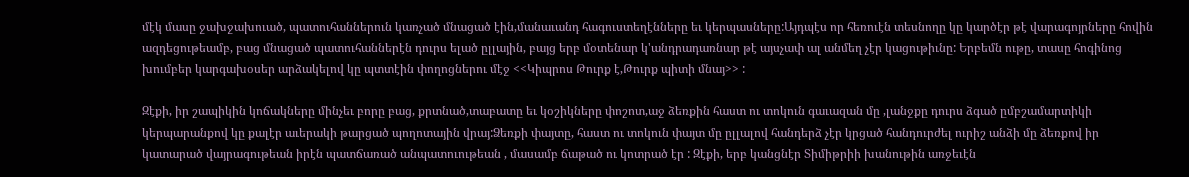մէկ մասը ջախջախուած, պատուհաններուն կառչած մնացած էին,մանաւանդ հագուստեղէնները եւ կերպասները:Այդպէս որ հեռուէն տեսնողը կը կարծէր թէ վարագոյրները հովին ազդեցութեամբ, բաց մնացած պատուհաններէն դուրս ելած ըլլային, բայց երբ մօտենար կ'անդրադառնար թէ այսչափ ալ անմեղ չէր կացութիւնը: Երբեմն ութը, տասը հոգինոց խումբեր կարգախօսեր արձակելով կը պտտէին փողոցներու մէջ <<Կիպրոս Թուրք է,Թուրք պիտի մնայ>> :

Զէքի, իր շապիկին կոճակները մինչեւ բորը բաց, քրտնած,տաբատը եւ կօշիկները փոշոտ,աջ ձեռքին հաստ ու տոկուն գաւազան մը ,լանջքը դուրս ձգած ըմբշամարտիկի կերպարանքով կը քալէր աւերակի թարցած պողոտային վրայ:Ձեռքի փայտը, հաստ ու տոկուն փայտ մը ըլլալով հանդերձ չէր կրցած հանդուրժել ուրիշ անձի մը ձեռքով իր կատարած վայրագութեան իրէն պատճառած անպատուութեան , մասամբ ճաթած ու կոտրած էր : Զէքի, երբ կանցնէր Տիմիթրիի խանութին առջեւէն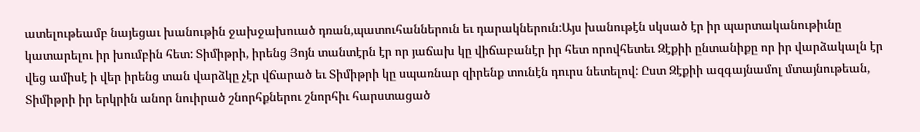ատելութեամբ նայեցաւ խանութին ջախջախուած դռան,պատուհաններուն եւ դարակներուն:Այս խանութէն սկսած էր իր պարտականութիւնը կատարելու իր խումբին հետ: Տիմիթրի, իրենց Յոյն տանտէրն էր որ յաճախ կը վիճաբանէր իր հետ որովհետեւ Զէքիի ընտանիքը որ իր վարձակալն էր վեց ամիսէ ի վեր իրենց տան վարձկը չէր վճարած եւ Տիմիթրի կը սպառնար զիրենք տունէն դուրս նետելով: Ըստ Զէքիի ազգայնամոլ մտայնութեան, Տիմիթրի իր երկրին անոր նուիրած շնորհքներու շնորհիւ հարստացած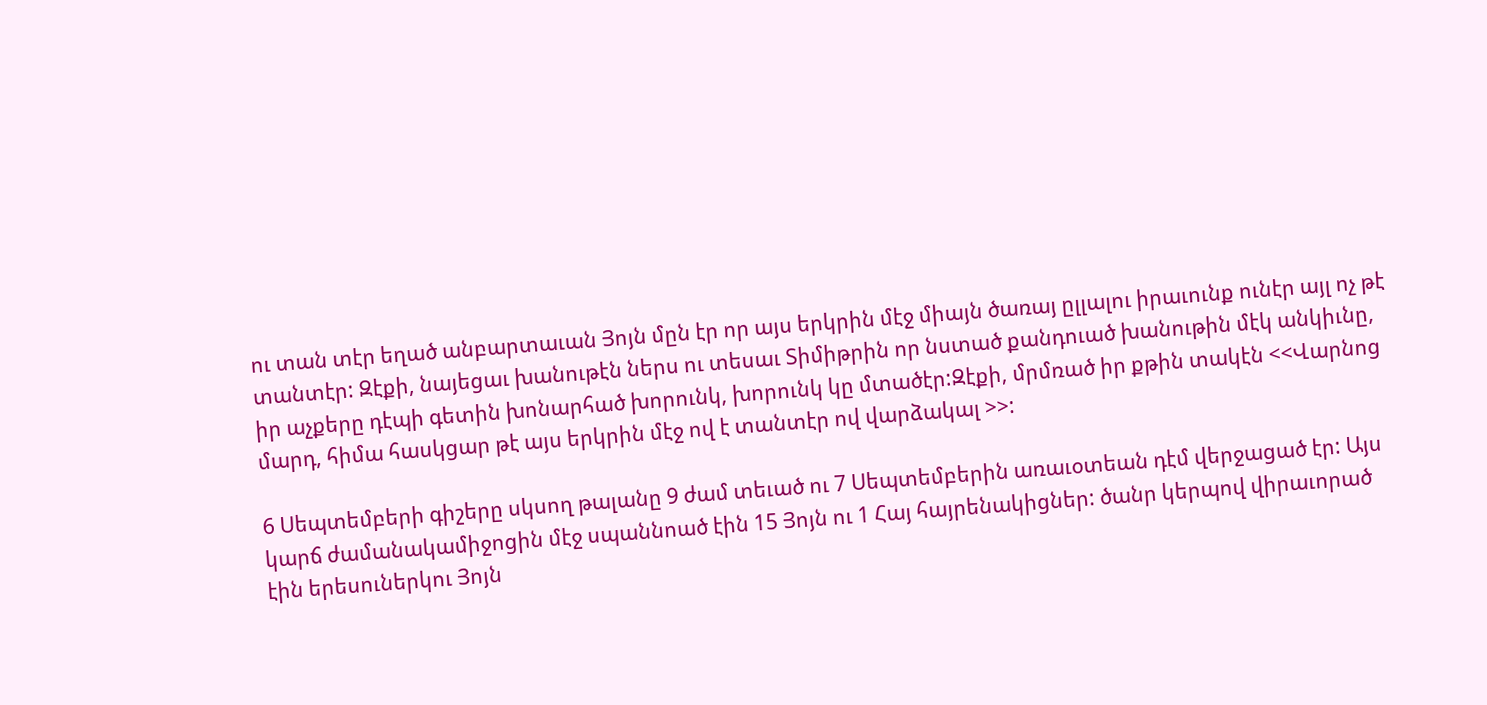ու տան տէր եղած անբարտաւան Յոյն մըն էր որ այս երկրին մէջ միայն ծառայ ըլլալու իրաւունք ունէր այլ ոչ թէ տանտէր: Զէքի, նայեցաւ խանութէն ներս ու տեսաւ Տիմիթրին որ նստած քանդուած խանութին մէկ անկիւնը, իր աչքերը դէպի գետին խոնարհած խորունկ, խորունկ կը մտածէր:Զէքի, մրմռած իր քթին տակէն <<Վարնոց մարդ, հիմա հասկցար թէ այս երկրին մէջ ով է տանտէր ով վարձակալ >>:

6 Սեպտեմբերի գիշերը սկսող թալանը 9 ժամ տեւած ու 7 Սեպտեմբերին առաւօտեան դէմ վերջացած էր: Այս կարճ ժամանակամիջոցին մէջ սպաննոած էին 15 Յոյն ու 1 Հայ հայրենակիցներ: ծանր կերպով վիրաւորած էին երեսուներկու Յոյն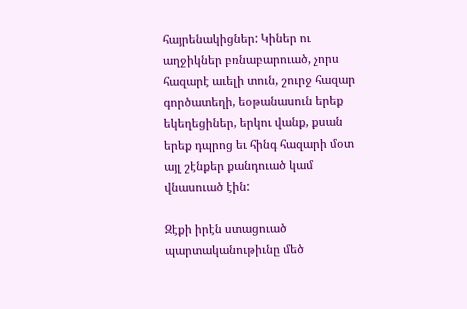հայրենակիցներ: Կիներ ու աղջիկներ բռնաբարուած, չորս հազարէ աւելի տուն, շուրջ հազար գործատեղի, եօթանասուն երեք եկեղեցիներ, երկու վանք, քսան երեք դպրոց եւ հինգ հազարի մօտ այլ շէնքեր քանդուած կամ վնասուած էին:

Զէքի իրէն ստացուած պարտականութիւնը մեծ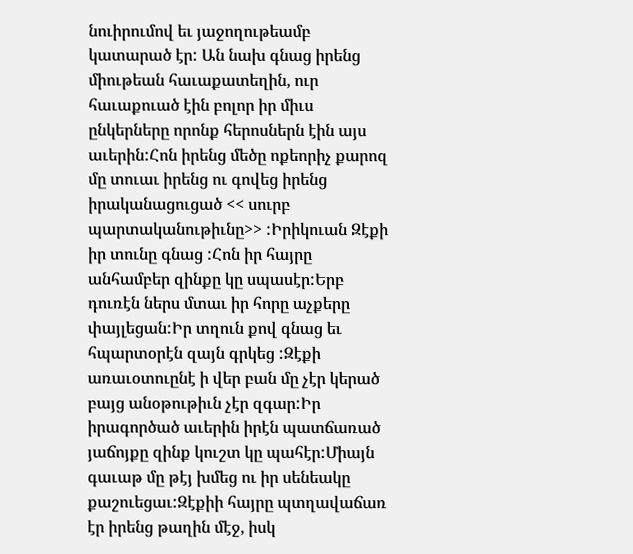նուիրումով եւ յաջողութեամբ կատարած էր: Ան նախ գնաց իրենց միութեան հաւաքատեղին, ուր հաւաքուած էին բոլոր իր միւս ընկերները որոնք հերոսներն էին այս աւերին:Հոն իրենց մեծը ոքեորիչ քարոզ մը տուաւ իրենց ու գովեց իրենց իրականացուցած << սուրբ պարտականութիւնը>> :Իրիկուան Զէքի իր տունը գնաց :Հոն իր հայրը անհամբեր զինքը կը սպասէր:Երբ դուռէն ներս մտաւ իր հորը աչքերը փայլեցան:Իր տղուն քով գնաց եւ հպարտօրէն զայն գրկեց :Զէքի առաւօտուընէ ի վեր բան մը չէր կերած բայց անօթութիւն չէր զգար:Իր իրագործած աւերին իրէն պատճառած յաճոյքը զինք կուշտ կը պահէր:Միայն գաւաթ մը թէյ խմեց ու իր սենեակը քաշուեցաւ:Զէքիի հայրը պտղավաճառ էր իրենց թաղին մէջ, իսկ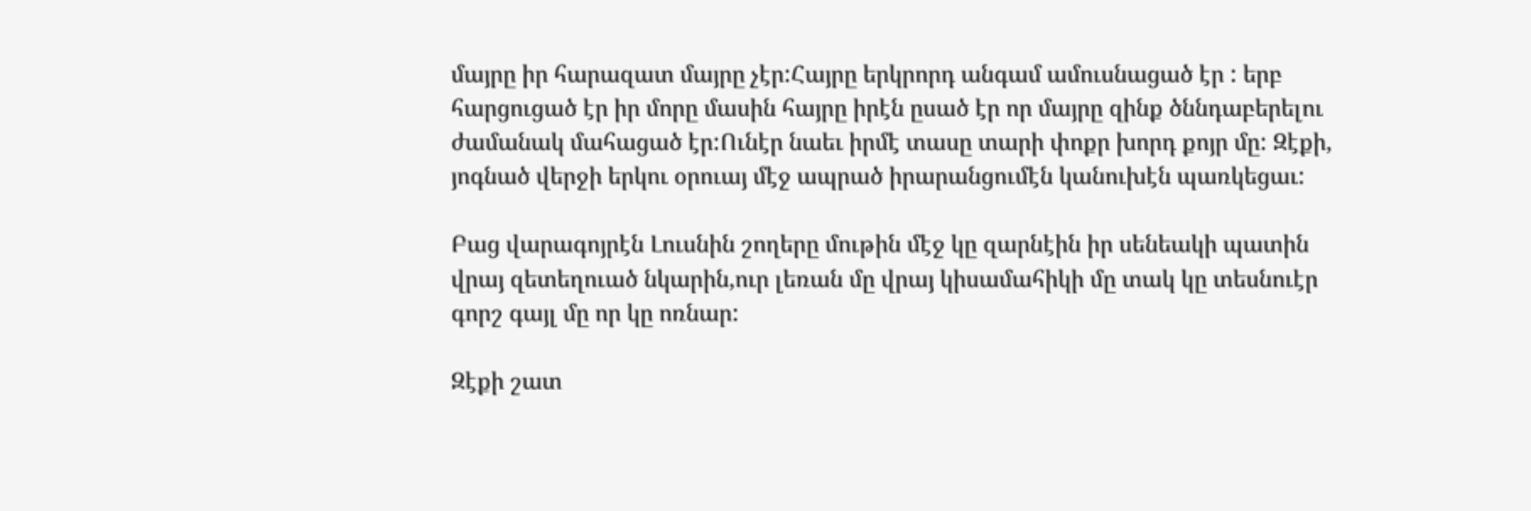մայրը իր հարազատ մայրը չէր:Հայրը երկրորդ անգամ ամուսնացած էր : երբ հարցուցած էր իր մորը մասին հայրը իրէն ըսած էր որ մայրը զինք ծննդաբերելու ժամանակ մահացած էր:Ունէր նաեւ իրմէ տասը տարի փոքր խորդ քոյր մը: Զէքի, յոգնած վերջի երկու օրուայ մէջ ապրած իրարանցումէն կանուխէն պառկեցաւ:

Բաց վարագոյրէն Լուսնին շողերը մութին մէջ կը զարնէին իր սենեակի պատին վրայ զետեղուած նկարին,ուր լեռան մը վրայ կիսամահիկի մը տակ կը տեսնուէր գորշ գայլ մը որ կը ոռնար:

Զէքի շատ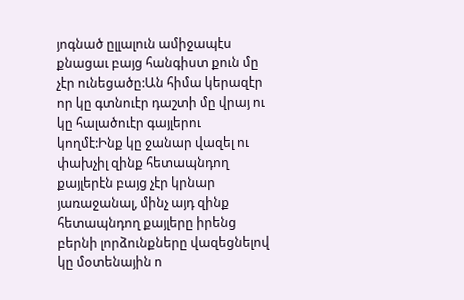յոգնած ըլլալուն ամիջապէս քնացաւ բայց հանգիստ քուն մը չէր ունեցածը:Ան հիմա կերազէր որ կը գտնուէր դաշտի մը վրայ ու կը հալածուէր գայլերու կողմէ:Ինք կը ջանար վազել ու փախչիլ զինք հետապնդող քայլերէն բայց չէր կրնար յառաջանալ, մինչ այդ զինք հետապնդող քայլերը իրենց բերնի լորձունքները վազեցնելով կը մօտենային n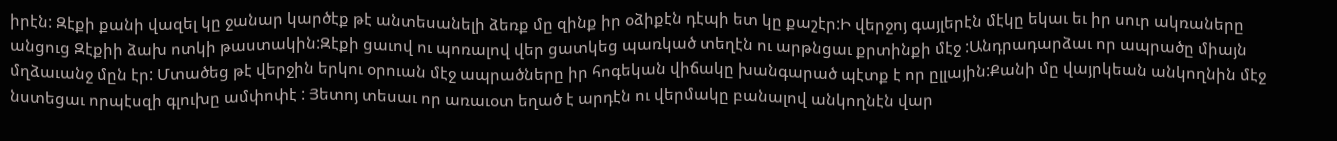իրէն: Զէքի քանի վազել կը ջանար կարծէք թէ անտեսանելի ձեռք մը զինք իր օձիքէն դէպի ետ կը քաշէր:Ի վերջոյ գայլերէն մէկը եկաւ եւ իր սուր ակռաները անցուց Զէքիի ձախ ոտկի թաստակին:Զէքի ցաւով ու պոռալով վեր ցատկեց պառկած տեղէն ու արթնցաւ քրտինքի մէջ :Անդրադարձաւ որ ապրածը միայն մղձաւանջ մըն էր: Մտածեց թէ վերջին երկու օրուան մէջ ապրածները իր հոգեկան վիճակը խանգարած պէտք է որ ըլլային:Քանի մը վայրկեան անկողնին մէջ նստեցաւ որպէսզի գլուխը ամփոփէ : Յետոյ տեսաւ որ առաւօտ եղած է արդէն ու վերմակը բանալով անկողնէն վար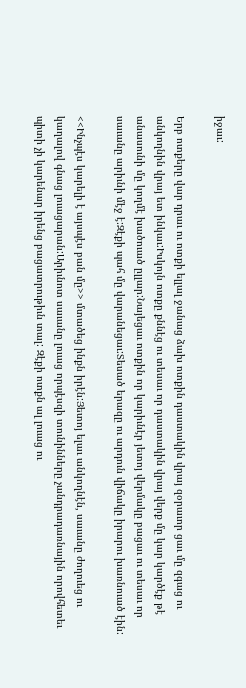իջաւ:

Երբ ոտքերը վար դրաւ ու ոտքի ելլալ ջանաց ձախ ոտքին դաստակին վրայ զօրաւոր ցաւ մը զգաց ու անկողնին վրայ ետ ինկաւ:Իսկոյն ոտքը քննէց ու տեսաւ որ դաստակին վրայ վերք մը կար կարծէք թէ անասունի մը կողմէ խածուած ըլլար:Նայեցաւ ոտքին որ կարիւնէր յետոյ վերմակը բացաւ ու տեսաւ որ սաւանը արիւնի մէջ է:Զէքի պահ մը վարանեցաւ:Տեսած երազը ու արդուն վիճակը իրարու խառնուած էին:

<<Ինչպէս կարելի է այսպէս բան մը>> մտածեց ինքն իրէն:Յետոյ ելաւ անկողնէն, սաւանը ժողուեց ու կաղալով գնաց լուացարան:Արիւնոտ սաւանը լուաց որպէսզի տունինները չանդրադառնային որովհետեւ պիտի չի կարենար իրենց բացատրութիւն տալ: Զէքի ոտքն ալ լուաց ու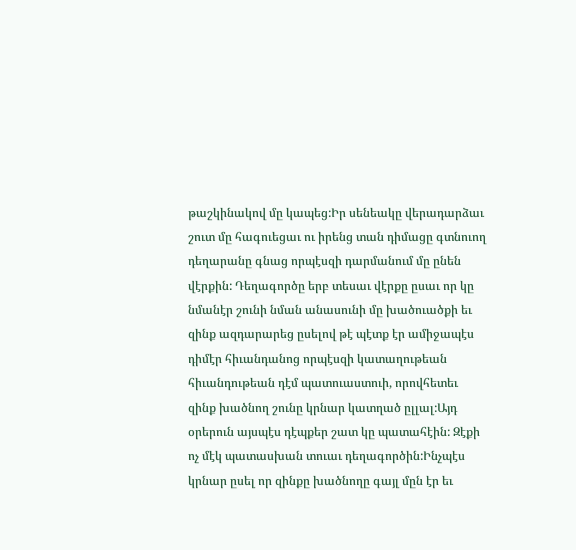թաշկինակով մը կապեց:Իր սենեակը վերադարձաւ շուտ մը հագուեցաւ ու իրենց տան դիմացը գտնուող դեղարանը գնաց որպէսզի դարմանում մը ընեն վէրքին: Դեղագործը երբ տեսաւ վէրքը ըսաւ որ կը նմանէր շունի նման անասունի մը խածուածքի եւ զինք ազդարարեց ըսելով թէ պէտք էր ամիջապէս դիմէր հիւանդանոց որպէսզի կատաղութեան հիւանդութեան դէմ պատուաստուի, որովհետեւ զինք խածնող շունը կրնար կատղած ըլլալ:Այդ օրերուն այսպէս դէպքեր շատ կը պատահէին: Զէքի ոչ մէկ պատասխան տուաւ դեղագործին:Ինչպէս կրնար ըսել որ զինքը խածնողը գայլ մըն էր եւ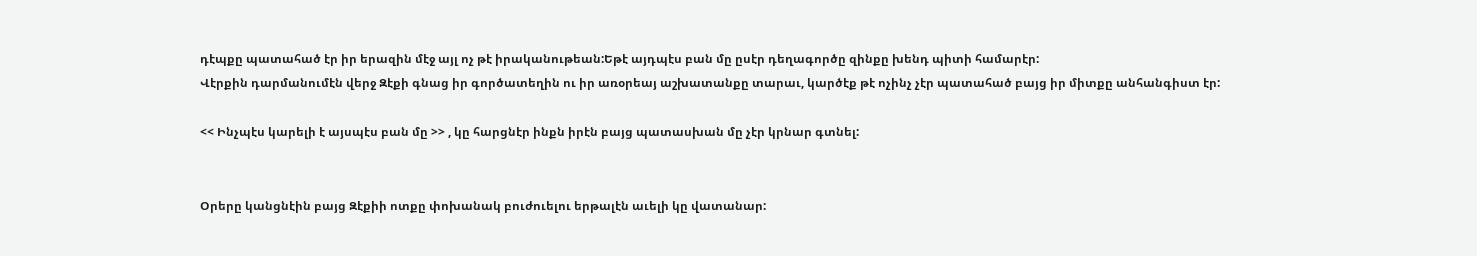դէպքը պատահած էր իր երազին մէջ այլ ոչ թէ իրականութեան:Եթէ այդպէս բան մը ըսէր դեղագործը զինքը խենդ պիտի համարէր:
Վէրքին դարմանումէն վերջ Զէքի գնաց իր գործատեղին ու իր առօրեայ աշխատանքը տարաւ, կարծէք թէ ոչինչ չէր պատահած բայց իր միտքը անհանգիստ էր:

<< Ինչպէս կարելի է այսպէս բան մը >> , կը հարցնէր ինքն իրէն բայց պատասխան մը չէր կրնար գտնել:


Օրերը կանցնէին բայց Զէքիի ոտքը փոխանակ բուժուելու երթալէն աւելի կը վատանար: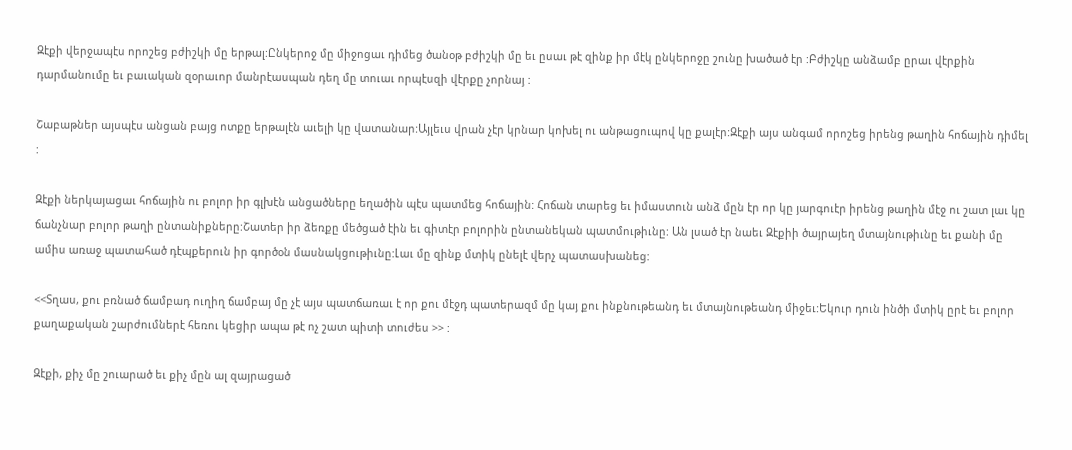Զէքի վերջապէս որոշեց բժիշկի մը երթալ:Ընկերոջ մը միջոցաւ դիմեց ծանօթ բժիշկի մը եւ ըսաւ թէ զինք իր մէկ ընկերոջը շունը խածած էր :Բժիշկը անձամբ ըրաւ վէրքին դարմանումը եւ բաւական զօրաւոր մանրէասպան դեղ մը տուաւ որպէսզի վէրքը չորնայ :

Շաբաթներ այսպէս անցան բայց ոտքը երթալէն աւելի կը վատանար:Այլեւս վրան չէր կրնար կոխել ու անթացուպով կը քալէր:Զէքի այս անգամ որոշեց իրենց թաղին հոճային դիմել :

Զէքի ներկայացաւ հոճային ու բոլոր իր գլխէն անցածները եղածին պէս պատմեց հոճային: Հոճան տարեց եւ իմաստուն անձ մըն էր որ կը յարգուէր իրենց թաղին մէջ ու շատ լաւ կը ճանչնար բոլոր թաղի ընտանիքները:Շատեր իր ձեռքը մեծցած էին եւ գիտէր բոլորին ընտանեկան պատմութիւնը: Ան լսած էր նաեւ Զէքիի ծայրայեղ մտայնութիւնը եւ քանի մը ամիս առաջ պատահած դէպքերուն իր գործօն մասնակցութիւնը:Լաւ մը զինք մտիկ ընելէ վերչ պատասխանեց:

<<Տղաս, քու բռնած ճամբադ ուղիղ ճամբայ մը չէ այս պատճառաւ է որ քու մէջդ պատերազմ մը կայ քու ինքնութեանդ եւ մտայնութեանդ միջեւ:Եկուր դուն ինծի մտիկ ըրէ եւ բոլոր քաղաքական շարժումներէ հեռու կեցիր ապա թէ ոչ շատ պիտի տուժես >> :

Զէքի, քիչ մը շուարած եւ քիչ մըն ալ զայրացած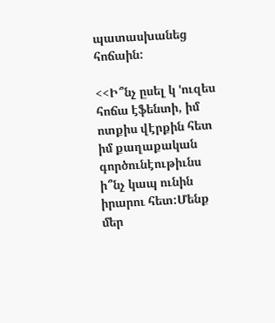պատասխանեց հոճաին:

<<Ի՞նչ ըսել կ 'ուզես հոճա էֆենտի, իմ ոտքիս վէրքին հետ իմ քաղաքական գործունէութիւնս ի՞նչ կապ ունին իրարու հետ:Մենք մեր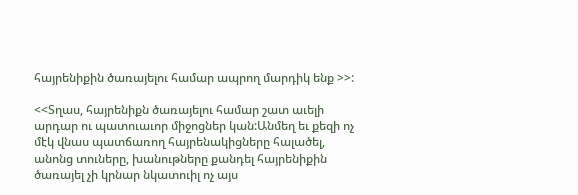հայրենիքին ծառայելու համար ապրող մարդիկ ենք >>:

<<Տղաս, հայրենիքն ծառայելու համար շատ աւելի արդար ու պատուաւոր միջոցներ կան:Անմեղ եւ քեզի ոչ մէկ վնաս պատճառող հայրենակիցները հալածել, անոնց տուները, խանութները քանդել հայրենիքին ծառայել չի կրնար նկատուիլ ոչ այս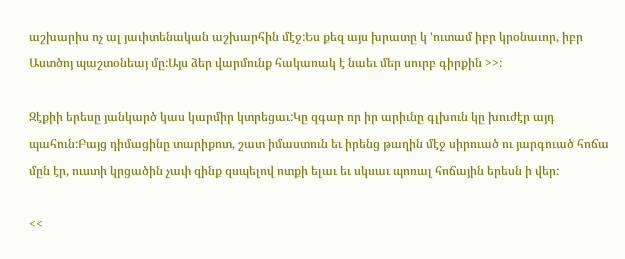աշխարիս ոչ ալ յաւիտենական աշխարհին մէջ:Ես քեզ այս խրատը կ 'ուտամ իբր կրօնաւոր, իբր Աստծոյ պաշտօնեայ մը:Այս ձեր վարմունք հակառակ է նաեւ մեր սուրբ գիրքին >>:

Զէքիի երեսը յանկարծ կաս կարմիր կտրեցաւ:Կը զգար որ իր արիւնը գլխուն կը խուժէր այդ պահուն:Բայց դիմացինը տարիքոտ, շատ իմաստուն եւ իրենց թաղին մէջ սիրուած ու յարգուած հոճա մըն էր, ուստի կրցածին չափ զինք զսպելով ոտքի ելաւ եւ սկսաւ պոռալ հոճային երեսն ի վեր:

<<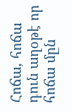Հոճա, հոճա դուն աղօթէ որ հոճա մըն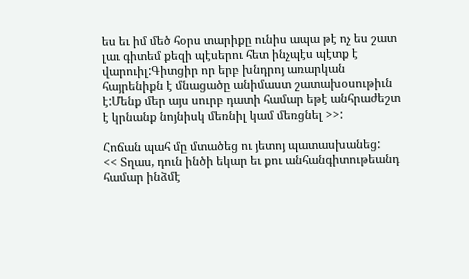ես եւ իմ մեծ հօրս տարիքը ունիս ապա թէ ոչ ես շատ լաւ գիտեմ քեզի պէսերու հետ ինչպէս պէտք է վարուիլ:Գիտցիր որ երբ խնդրոյ առարկան հայրենիքն է մնացածը անիմաստ շատախօսութիւն է:Մենք մեր այս սուրբ դատի համար եթէ անհրաժեշտ է կրնանք նոյնիսկ մեռնիլ կամ մեռցնել >>:

Հոճան պահ մը մտածեց ու յետոյ պատասխանեց:
<< Տղաս, դուն ինծի եկար եւ քու անհանգիտութեանդ համար ինձմէ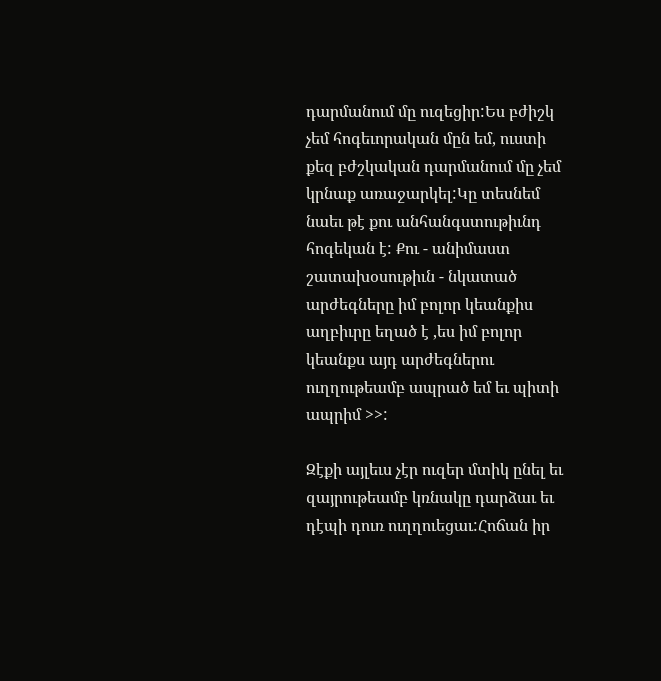դարմանում մը ուզեցիր:Ես բժիշկ չեմ հոգեւորական մըն եմ, ուստի քեզ բժշկական դարմանում մը չեմ կրնաք առաջարկել:Կը տեսնեմ նաեւ թէ քու անհանգստութիւնդ հոգեկան է: Քու - անիմաստ շատախօսութիւն - նկատած արժեգները իմ բոլոր կեանքիս աղբիւրը եղած է ,ես իմ բոլոր կեանքս այդ արժեգներու ուղղութեամբ ապրած եմ եւ պիտի ապրիմ >>:

Զէքի այլեւս չէր ուզեր մտիկ ընել եւ զայրութեամբ կռնակը դարձաւ եւ դէպի դուռ ուղղուեցաւ:Հոճան իր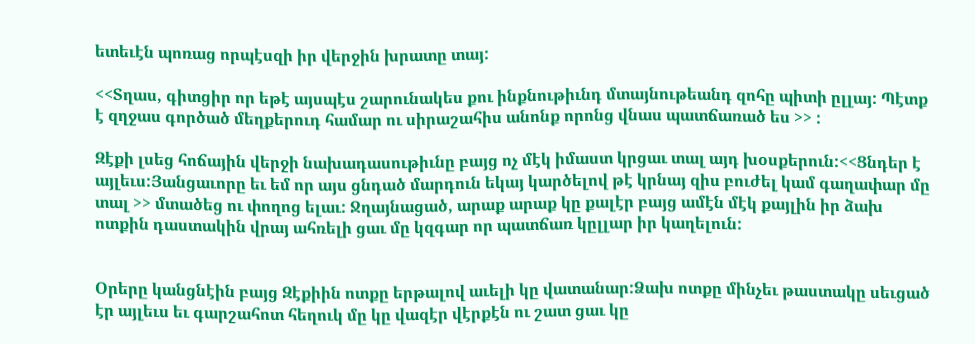ետեւէն պոռաց որպէսզի իր վերջին խրատը տայ:

<<Տղաս, գիտցիր որ եթէ այսպէս շարունակես քու ինքնութիւնդ մտայնութեանդ զոհը պիտի ըլլայ: Պէտք է զղջաս գործած մեղքերուդ համար ու սիրաշահիս անոնք որոնց վնաս պատճառած ես >> :

Զէքի լսեց հոճային վերջի նախադասութիւնը բայց ոչ մէկ իմաստ կրցաւ տալ այդ խօսքերուն:<<Ցնդեր է այլեւս:Յանցաւորը եւ եմ որ այս ցնդած մարդուն եկայ կարծելով թէ կրնայ զիս բուժել կամ գաղափար մը տալ >> մտածեց ու փողոց ելաւ: Ջղայնացած, արաք արաք կը քալէր բայց ամէն մէկ քայլին իր ձախ ոտքին դաստակին վրայ ահռելի ցաւ մը կզգար որ պատճառ կըլլար իր կաղելուն:


Օրերը կանցնէին բայց Զէքիին ոտքը երթալով աւելի կը վատանար:Ձախ ոտքը մինչեւ թաստակը սեւցած էր այլեւս եւ գարշահոտ հեղուկ մը կը վազէր վէրքէն ու շատ ցաւ կը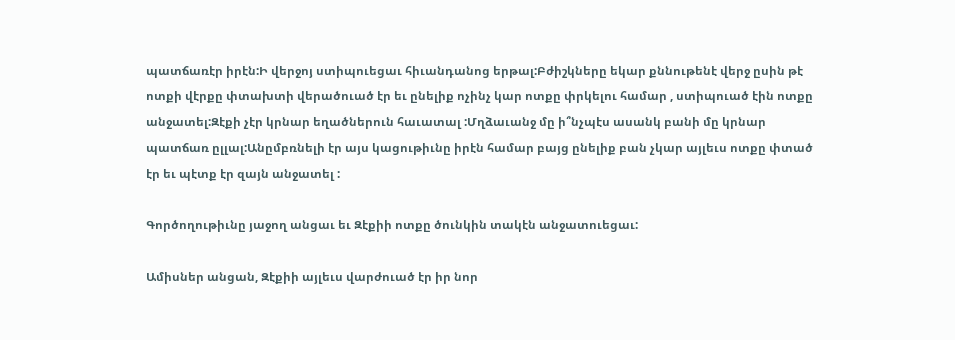պատճառէր իրէն:Ի վերջոյ ստիպուեցաւ հիւանդանոց երթալ:Բժիշկները եկար քննութենէ վերջ ըսին թէ ոտքի վէրքը փտախտի վերածուած էր եւ ընելիք ոչինչ կար ոտքը փրկելու համար , ստիպուած էին ոտքը անջատել:Զէքի չէր կրնար եղածներուն հաւատալ :Մղձաւանջ մը ի՞նչպէս ասանկ բանի մը կրնար պատճառ ըլլալ:Անըմբռնելի էր այս կացութիւնը իրէն համար բայց ընելիք բան չկար այլեւս ոտքը փտած էր եւ պէտք էր զայն անջատել :

Գործողութիւնը յաջող անցաւ եւ Զէքիի ոտքը ծունկին տակէն անջատուեցաւ:

Ամիսներ անցան, Զէքիի այլեւս վարժուած էր իր նոր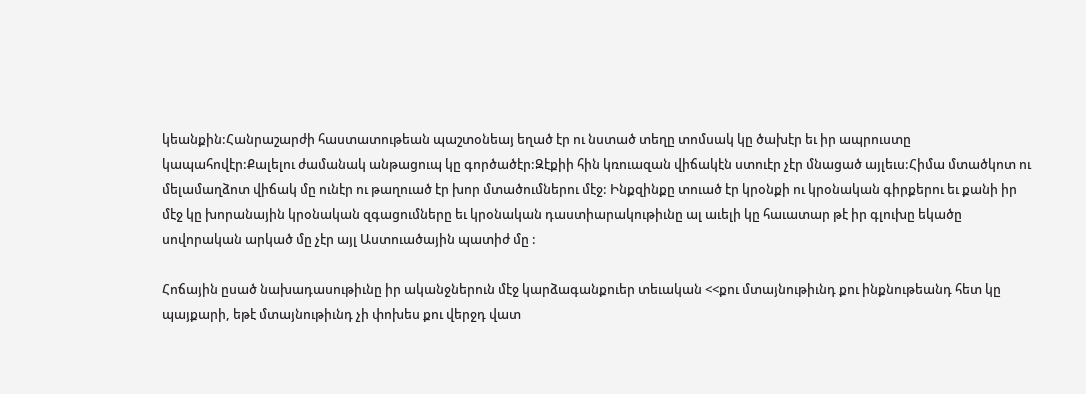կեանքին:Հանրաշարժի հաստատութեան պաշտօնեայ եղած էր ու նստած տեղը տոմսակ կը ծախէր եւ իր ապրուստը կապահովէր:Քալելու ժամանակ անթացուպ կը գործածէր:Զէքիի հին կռուազան վիճակէն ստուէր չէր մնացած այլեւս:Հիմա մտածկոտ ու մելամաղձոտ վիճակ մը ունէր ու թաղուած էր խոր մտածումներու մէջ: Ինքզինքը տուած էր կրօնքի ու կրօնական գիրքերու եւ քանի իր մէջ կը խորանային կրօնական զգացումները եւ կրօնական դաստիարակութիւնը ալ աւելի կը հաւատար թէ իր գլուխը եկածը սովորական արկած մը չէր այլ Աստուածային պատիժ մը :

Հոճային ըսած նախադասութիւնը իր ականջներուն մէջ կարձագանքուեր տեւական <<քու մտայնութիւնդ քու ինքնութեանդ հետ կը պայքարի, եթէ մտայնութիւնդ չի փոխես քու վերջդ վատ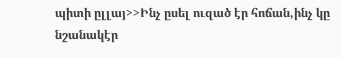պիտի ըլլայ>>Ինչ ըսել ուզած էր հոճան,ինչ կը նշանակէր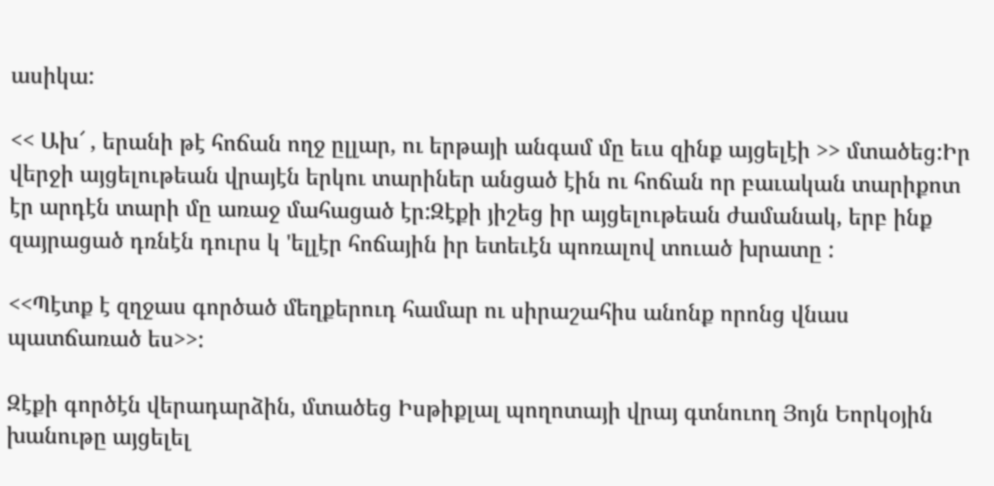ասիկա:

<< Ախ՜ , երանի թէ հոճան ողջ ըլլար, ու երթայի անգամ մը եւս զինք այցելէի >> մտածեց:Իր վերջի այցելութեան վրայէն երկու տարիներ անցած էին ու հոճան որ բաւական տարիքոտ էր արդէն տարի մը առաջ մահացած էր:Զէքի յիշեց իր այցելութեան ժամանակ, երբ ինք զայրացած դռնէն դուրս կ 'ելլէր հոճային իր ետեւէն պոռալով տուած խրատը :

<<Պէտք է զղջաս գործած մեղքերուդ համար ու սիրաշահիս անոնք որոնց վնաս պատճառած ես>>:

Զէքի գործէն վերադարձին, մտածեց Իսթիքլալ պողոտայի վրայ գտնուող Յոյն Եորկօյին խանութը այցելել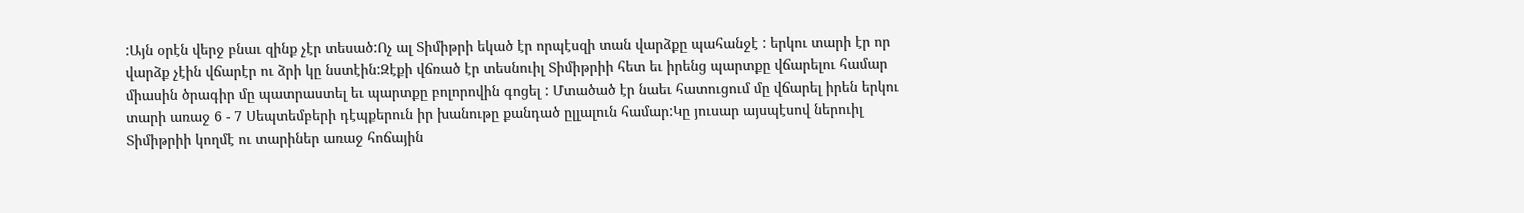:Այն օրէն վերջ բնաւ զինք չէր տեսած:Ոչ ալ Տիմիթրի եկած էր որպէսզի տան վարձքը պահանջէ : երկու տարի էր որ վարձք չէին վճարէր ու ձրի կը նստէին:Զէքի վճռած էր տեսնուիլ Տիմիթրիի հետ եւ իրենց պարտքը վճարելու համար միասին ծրագիր մը պատրաստել եւ պարտքը բոլորովին գոցել : Մտածած էր նաեւ հատուցում մը վճարել իրեն երկու տարի առաջ 6 - 7 Սեպտեմբերի դէպքերուն իր խանութը քանդած ըլլալուն համար:Կը յուսար այսպէսով ներուիլ Տիմիթրիի կողմէ ու տարիներ առաջ հոճային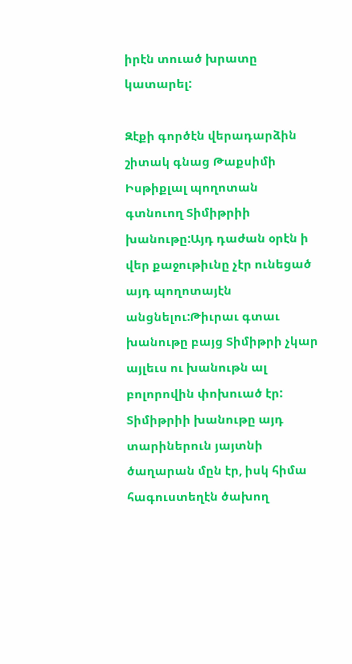իրէն տուած խրատը կատարել:

Զէքի գործէն վերադարձին շիտակ գնաց Թաքսիմի Իսթիքլալ պողոտան գտնուող Տիմիթրիի խանութը:Այդ դաժան օրէն ի վեր քաջութիւնը չէր ունեցած այդ պողոտայէն անցնելու:Թիւրաւ գտաւ խանութը բայց Տիմիթրի չկար այլեւս ու խանութն ալ բոլորովին փոխուած էր: Տիմիթրիի խանութը այդ տարիներուն յայտնի ծաղարան մըն էր, իսկ հիմա հագուստեղէն ծախող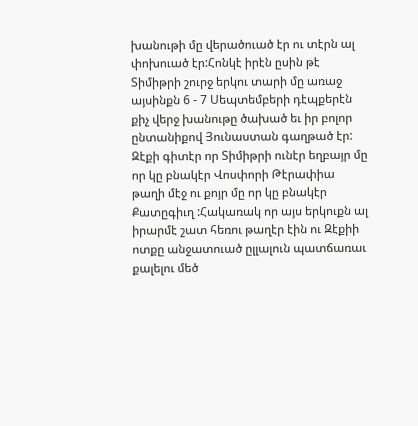խանութի մը վերածուած էր ու տէրն ալ փոխուած էր:Հոնկէ իրէն ըսին թէ Տիմիթրի շուրջ երկու տարի մը առաջ այսինքն 6 - 7 Սեպտեմբերի դէպքերէն քիչ վերջ խանութը ծախած եւ իր բոլոր ընտանիքով Յունաստան գաղթած էր: Զէքի գիտէր որ Տիմիթրի ունէր եղբայր մը որ կը բնակէր Վոսփորի Թէրափիա թաղի մէջ ու քոյր մը որ կը բնակէր Քատըգիւղ :Հակառակ որ այս երկուքն ալ իրարմէ շատ հեռու թաղէր էին ու Զէքիի ոտքը անջատուած ըլլալուն պատճառաւ քալելու մեծ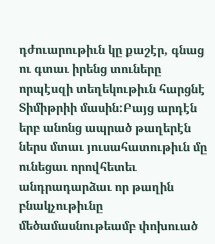դժուարութիւն կը քաշէր, գնաց ու գտաւ իրենց տուները որպէսզի տեղեկութիւն հարցնէ Տիմիթրիի մասին:Բայց արդէն երբ անոնց ապրած թաղերէն ներս մտաւ յուսահատութիւն մը ունեցաւ որովհետեւ անդրադարձաւ որ թաղին բնակչութիւնը մեծամասնութեամբ փոխուած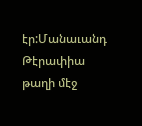էր:Մանաւանդ Թէրափիա թաղի մէջ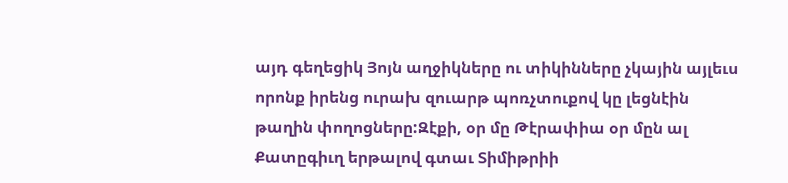այդ գեղեցիկ Յոյն աղջիկները ու տիկինները չկային այլեւս որոնք իրենց ուրախ զուարթ պոռչտուքով կը լեցնէին թաղին փողոցները:Զէքի, օր մը Թէրափիա օր մըն ալ Քատըգիւղ երթալով գտաւ Տիմիթրիի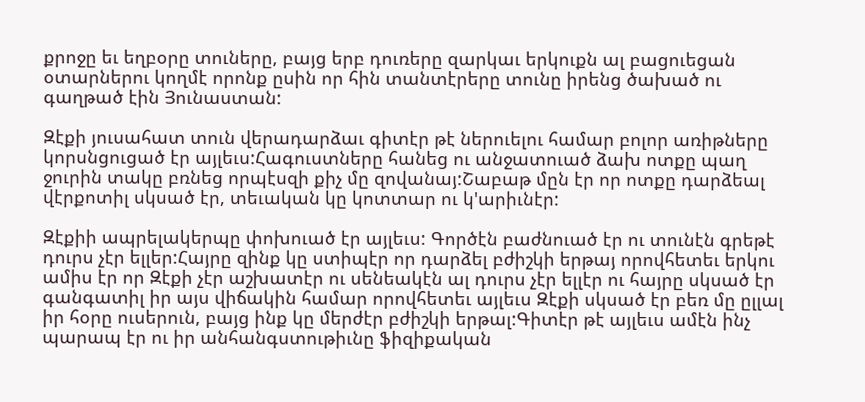քրոջը եւ եղբօրը տուները, բայց երբ դուռերը զարկաւ երկուքն ալ բացուեցան օտարներու կողմէ որոնք ըսին որ հին տանտէրերը տունը իրենց ծախած ու գաղթած էին Յունաստան:

Զէքի յուսահատ տուն վերադարձաւ գիտէր թէ ներուելու համար բոլոր առիթները կորսնցուցած էր այլեւս:Հագուստները հանեց ու անջատուած ձախ ոտքը պաղ ջուրին տակը բռնեց որպէսզի քիչ մը զովանայ:Շաբաթ մըն էր որ ոտքը դարձեալ վէրքոտիլ սկսած էր, տեւական կը կոտտար ու կ'արիւնէր:

Զէքիի ապրելակերպը փոխուած էր այլեւս: Գործէն բաժնուած էր ու տունէն գրեթէ դուրս չէր ելլեր:Հայրը զինք կը ստիպէր որ դարձել բժիշկի երթայ որովհետեւ երկու ամիս էր որ Զէքի չէր աշխատէր ու սենեակէն ալ դուրս չէր ելլէր ու հայրը սկսած էր գանգատիլ իր այս վիճակին համար որովհետեւ այլեւս Զէքի սկսած էր բեռ մը ըլլալ իր հօրը ուսերուն, բայց ինք կը մերժէր բժիշկի երթալ:Գիտէր թէ այլեւս ամէն ինչ պարապ էր ու իր անհանգստութիւնը ֆիզիքական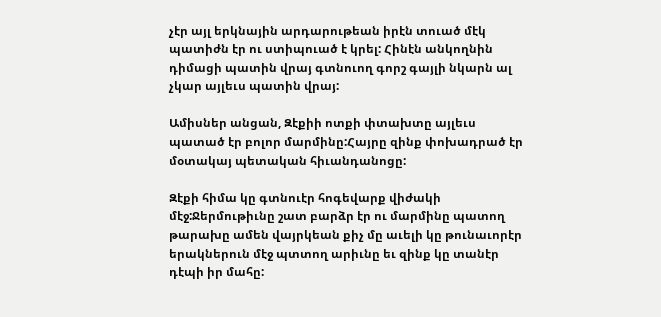չէր այլ երկնային արդարութեան իրէն տուած մէկ պատիժն էր ու ստիպուած է կրել: Հինէն անկողնին դիմացի պատին վրայ գտնուող գորշ գայլի նկարն ալ չկար այլեւս պատին վրայ:

Ամիսներ անցան, Զէքիի ոտքի փտախտը այլեւս պատած էր բոլոր մարմինը:Հայրը զինք փոխադրած էր մօտակայ պետական հիւանդանոցը:

Զէքի հիմա կը գտնուէր հոգեվարք վիժակի մէջ:Ջերմութիւնը շատ բարձր էր ու մարմինը պատող թարախը ամեն վայրկեան քիչ մը աւելի կը թունաւորէր երակներուն մէջ պտտող արիւնը եւ զինք կը տանէր դէպի իր մահը: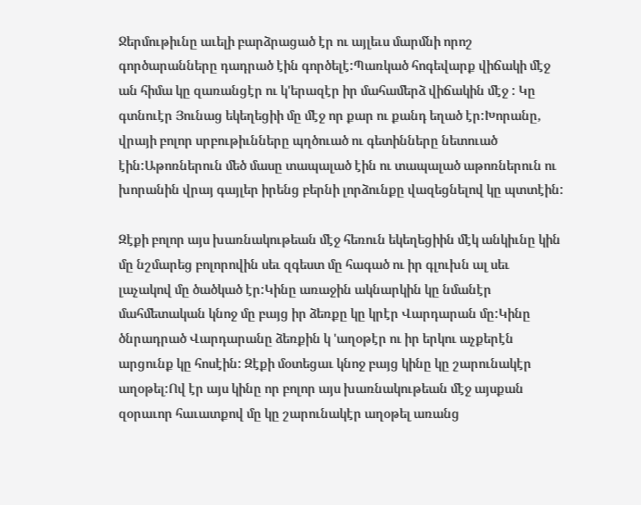Ջերմութիւնը աւելի բարձրացած էր ու այլեւս մարմնի որոշ գործարանները դադրած էին գործելէ:Պառկած հոգեվարք վիճակի մէջ ան հիմա կը զառանցէր ու կ'երազէր իր մահամերձ վիճակին մէջ : Կը գտնուէր Յունաց եկեղեցիի մը մէջ որ քար ու քանդ եղած էր:Խորանը, վրայի բոլոր սրբութիւնները պղծուած ու գետինները նետուած էին:Աթոռներուն մեծ մասը տապալած էին ու տապալած աթոռներուն ու խորանին վրայ գայլեր իրենց բերնի լորձունքը վազեցնելով կը պտտէին:

Զէքի բոլոր այս խառնակութեան մէջ հեռուն եկեղեցիին մէկ անկիւնը կին մը նշմարեց բոլորովին սեւ զգեստ մը հագած ու իր գլուխն ալ սեւ լաչակով մը ծածկած էր:Կինը առաջին ակնարկին կը նմանէր մահմետական կնոջ մը բայց իր ձեռքը կը կրէր Վարդարան մը:Կինը ծնրադրած Վարդարանը ձեռքին կ 'աղօթէր ու իր երկու աչքերէն արցունք կը հոսէին: Զէքի մօտեցաւ կնոջ բայց կինը կը շարունակէր աղօթել:Ով էր այս կինը որ բոլոր այս խառնակութեան մէջ այսքան զօրաւոր հաւատքով մը կը շարունակէր աղօթել առանց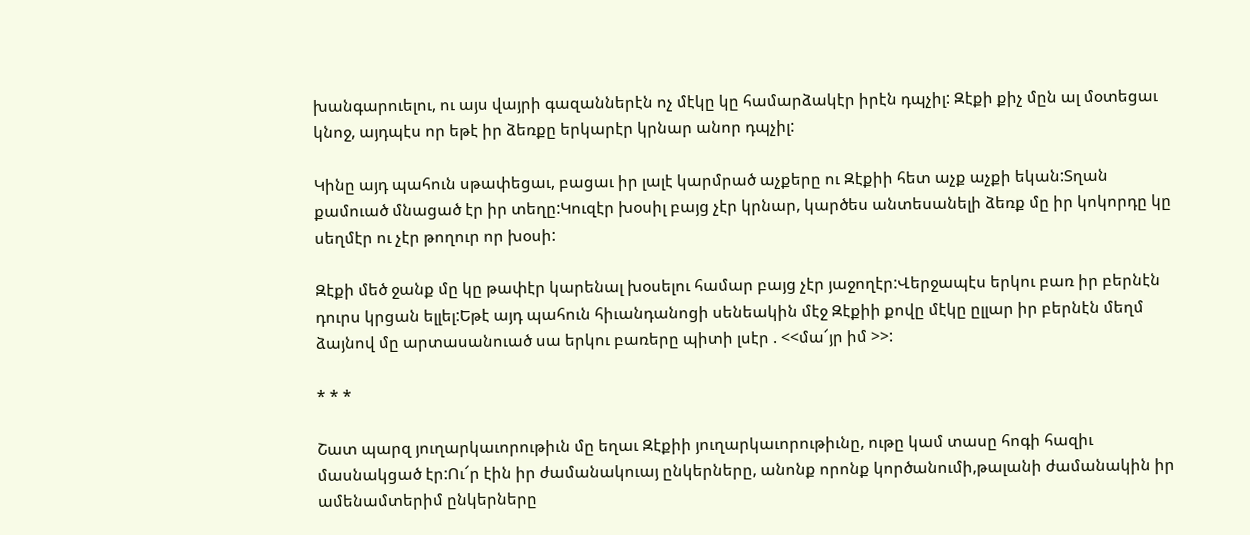խանգարուելու, ու այս վայրի գազաններէն ոչ մէկը կը համարձակէր իրէն դպչիլ: Զէքի քիչ մըն ալ մօտեցաւ կնոջ, այդպէս որ եթէ իր ձեռքը երկարէր կրնար անոր դպչիլ:

Կինը այդ պահուն սթափեցաւ, բացաւ իր լալէ կարմրած աչքերը ու Զէքիի հետ աչք աչքի եկան:Տղան քամուած մնացած էր իր տեղը:Կուզէր խօսիլ բայց չէր կրնար, կարծես անտեսանելի ձեռք մը իր կոկորդը կը սեղմէր ու չէր թողուր որ խօսի:

Զէքի մեծ ջանք մը կը թափէր կարենալ խօսելու համար բայց չէր յաջողէր:Վերջապէս երկու բառ իր բերնէն դուրս կրցան ելլել:Եթէ այդ պահուն հիւանդանոցի սենեակին մէջ Զէքիի քովը մէկը ըլլար իր բերնէն մեղմ ձայնով մը արտասանուած սա երկու բառերը պիտի լսէր . <<մա՜յր իմ >>:

* * *

Շատ պարզ յուղարկաւորութիւն մը եղաւ Զէքիի յուղարկաւորութիւնը, ութը կամ տասը հոգի հազիւ մասնակցած էր:Ու՜ր էին իր ժամանակուայ ընկերները, անոնք որոնք կործանումի,թալանի ժամանակին իր ամենամտերիմ ընկերները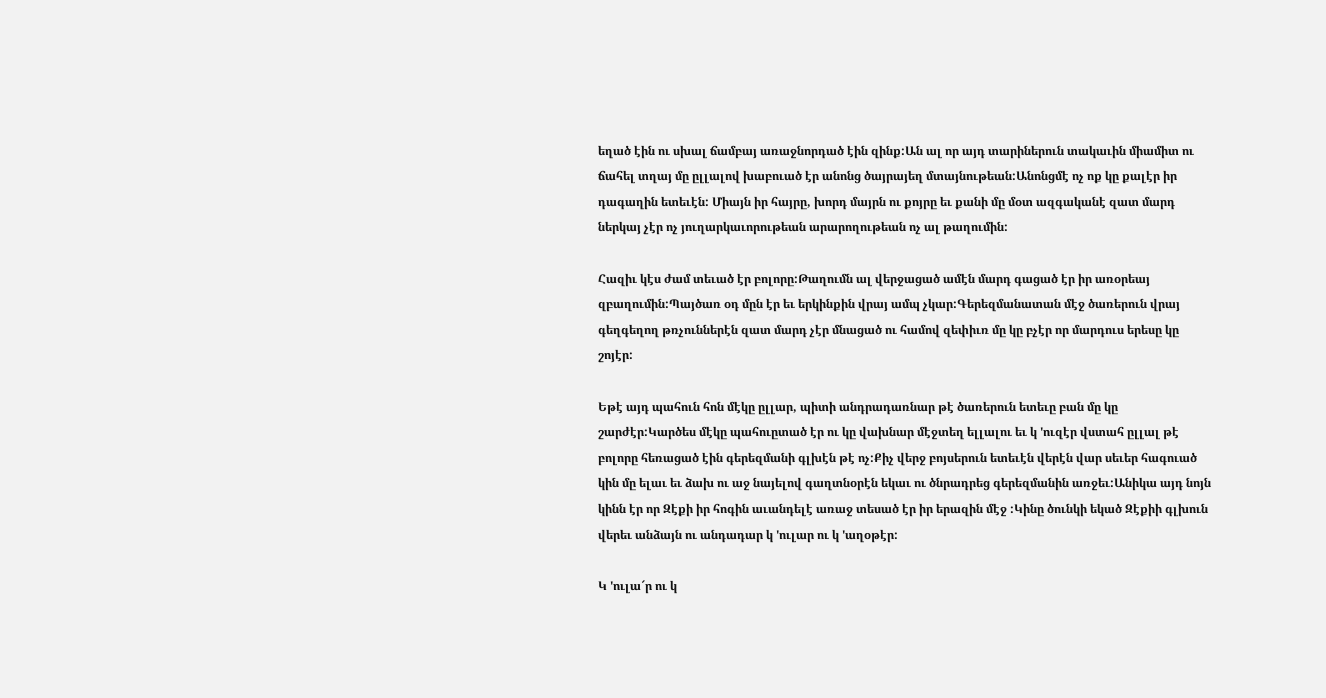եղած էին ու սխալ ճամբայ առաջնորդած էին զինք:Ան ալ որ այդ տարիներուն տակաւին միամիտ ու ճահել տղայ մը ըլլալով խաբուած էր անոնց ծայրայեղ մտայնութեան:Անոնցմէ ոչ ոք կը քալէր իր դագաղին ետեւէն: Միայն իր հայրը, խորդ մայրն ու քոյրը եւ քանի մը մօտ ազգականէ զատ մարդ ներկայ չէր ոչ յուղարկաւորութեան արարողութեան ոչ ալ թաղումին:

Հազիւ կէս ժամ տեւած էր բոլորը:Թաղումն ալ վերջացած ամէն մարդ գացած էր իր առօրեայ զբաղումին:Պայծառ օդ մըն էր եւ երկինքին վրայ ամպ չկար:Գերեզմանատան մէջ ծառերուն վրայ գեղգեղող թռչուններէն զատ մարդ չէր մնացած ու համով զեփիւռ մը կը բչէր որ մարդուս երեսը կը շոյէր:

Եթէ այդ պահուն հոն մէկը ըլլար, պիտի անդրադառնար թէ ծառերուն ետեւը բան մը կը շարժէր:Կարծես մէկը պահուըտած էր ու կը վախնար մէջտեղ ելլալու եւ կ 'ուզէր վստահ ըլլալ թէ բոլորը հեռացած էին գերեզմանի գլխէն թէ ոչ:Քիչ վերջ բոյսերուն ետեւէն վերէն վար սեւեր հագուած կին մը ելաւ եւ ձախ ու աջ նայելով գաղտնօրէն եկաւ ու ծնրադրեց գերեզմանին առջեւ:Անիկա այդ նոյն կինն էր որ Զէքի իր հոգին աւանդելէ առաջ տեսած էր իր երազին մէջ :Կինը ծունկի եկած Զէքիի գլխուն վերեւ անձայն ու անդադար կ 'ուլար ու կ 'աղօթէր:

Կ 'ուլա՜ր ու կ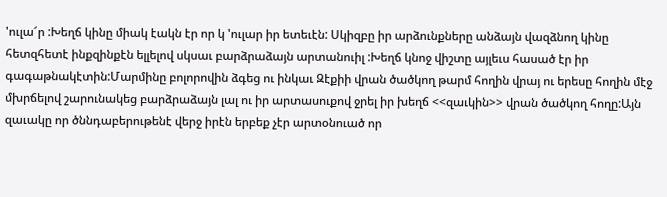'ուլա՜ր :Խեղճ կինը միակ էակն էր որ կ 'ուլար իր ետեւէն: Սկիզբը իր արձունքները անձայն վազձնող կինը հետզհետէ ինքզինքէն ելլելով սկսաւ բարձրաձայն արտանուիլ :Խեղճ կնոջ վիշտը այլեւս հասած էր իր գագաթնակէտին:Մարմինը բոլորովին ձգեց ու ինկաւ Զէքիի վրան ծածկող թարմ հողին վրայ ու երեսը հողին մէջ մխրճելով շարունակեց բարձրաձայն լալ ու իր արտասուքով ջրել իր խեղճ <<զաւկին>> վրան ծածկող հողը:Այն զաւակը որ ծննդաբերութենէ վերջ իրէն երբեք չէր արտօնուած որ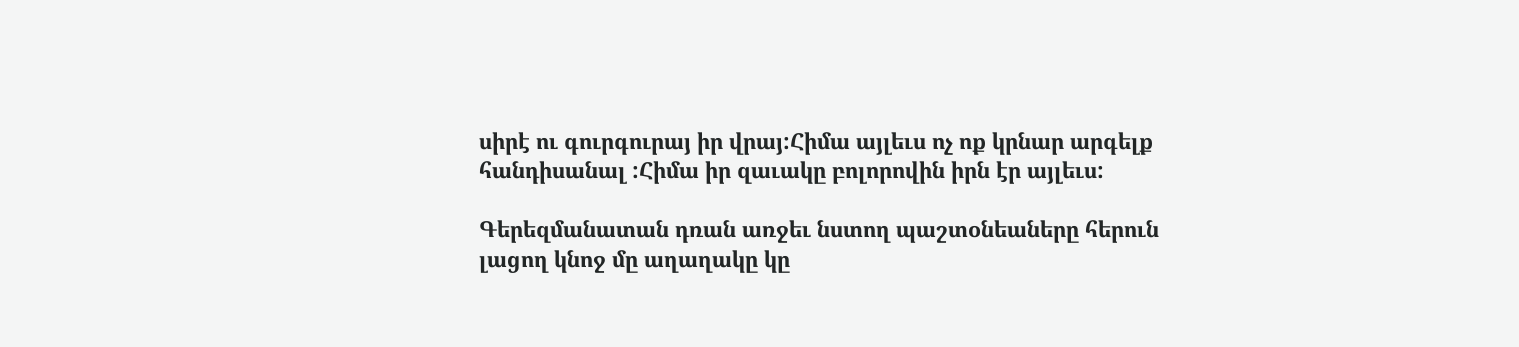սիրէ ու գուրգուրայ իր վրայ:Հիմա այլեւս ոչ ոք կրնար արգելք հանդիսանալ :Հիմա իր զաւակը բոլորովին իրն էր այլեւս:

Գերեզմանատան դռան առջեւ նստող պաշտօնեաները հերուն լացող կնոջ մը աղաղակը կը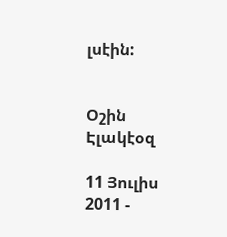լսէին:


Օշին Էլակէօզ

11 Յուլիս 2011 -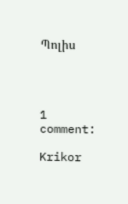Պոլիս




1 comment:

Krikor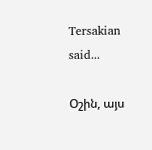Tersakian said...

Oշին, այս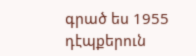գրած ես 1955 դէպքերուն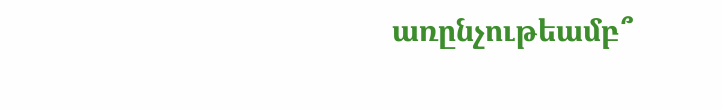առընչութեամբ՞